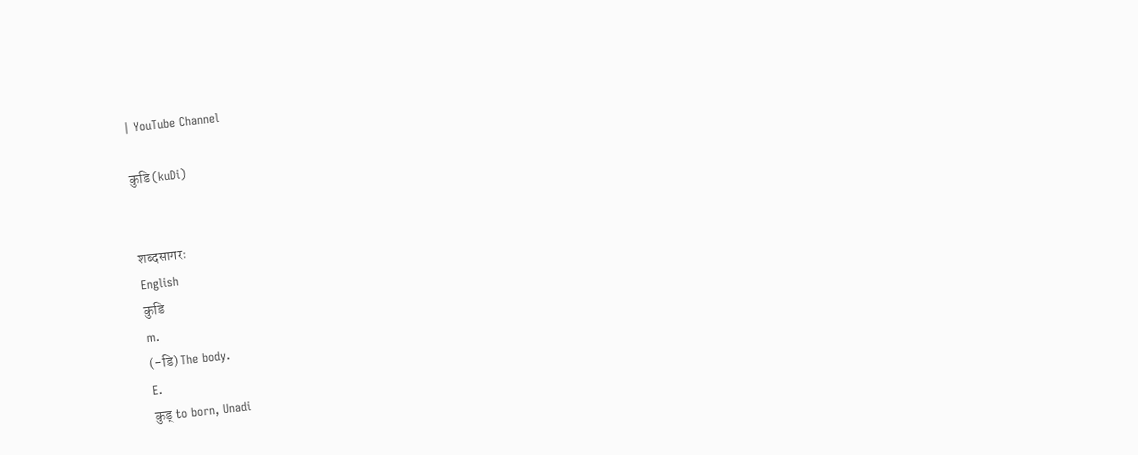| YouTube Channel

कुडि (kuDi)


शब्दसागरः
English
कुडि
m.
(-डि) The body.
E.
कुड् to born, Unadi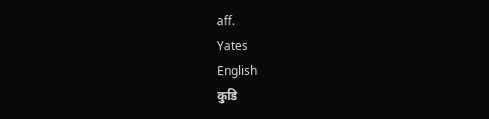aff.
Yates
English
कुडि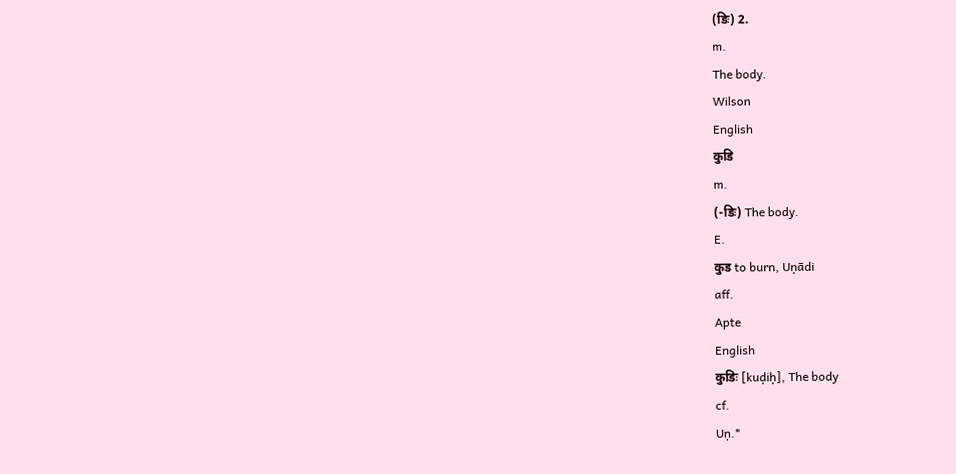(डिः) 2.
m.
The body.
Wilson
English
कुडि
m.
(-डिः) The body.
E.
कुड to burn, Uṇādi
aff.
Apte
English
कुडिः [kuḍiḥ], The body
cf.
Uṇ.*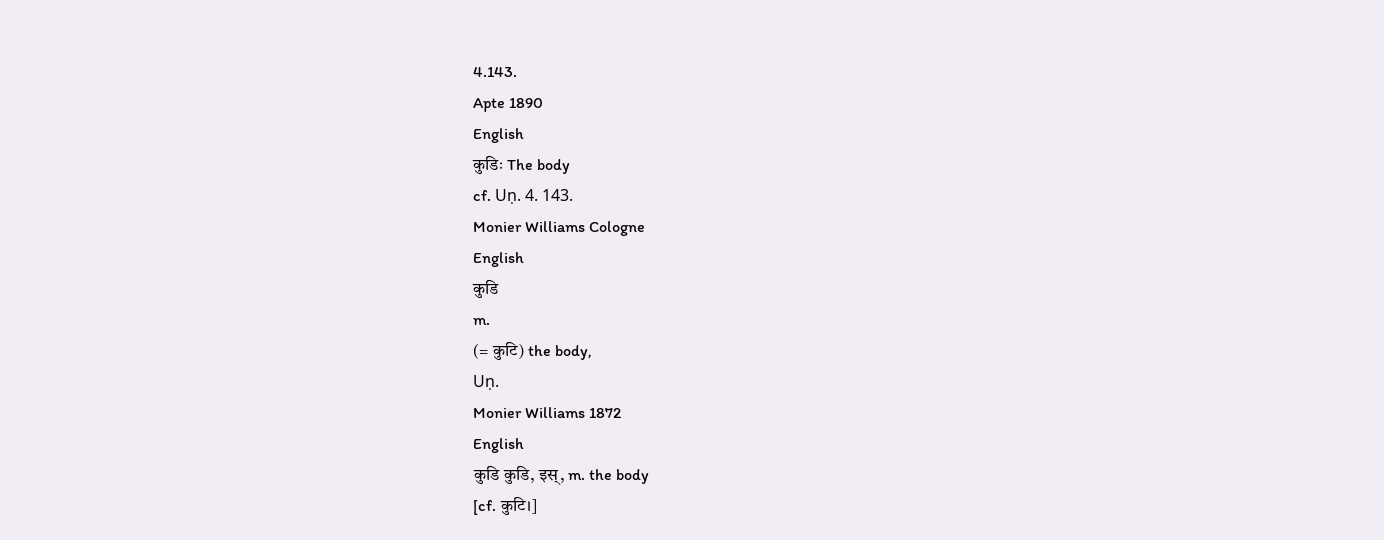4.143.
Apte 1890
English
कुडिः The body
cf. Uṇ. 4. 143.
Monier Williams Cologne
English
कुडि
m.
(= कुटि) the body,
Uṇ.
Monier Williams 1872
English
कुडि कुडि, इस्, m. the body
[cf. कुटि।]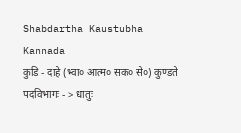Shabdartha Kaustubha
Kannada
कुडि - दाहे (भ्वा० आत्म० सक० से०) कुण्डते
पदविभागः - > धातुः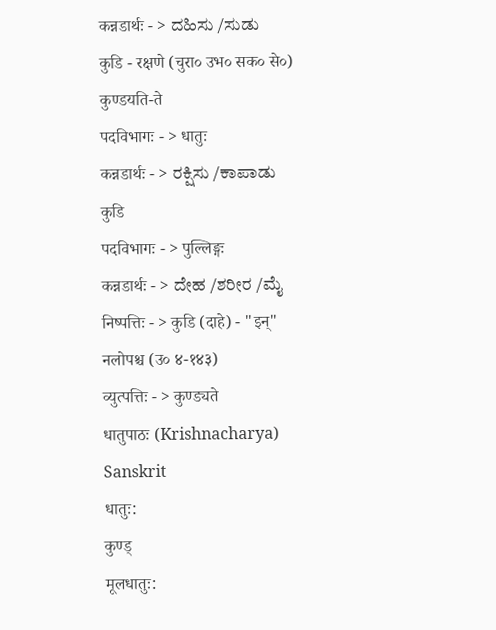कन्नडार्थः - > ದಹಿಸು /ಸುಡು
कुडि - रक्षणे (चुरा० उभ० सक० से०) कुण्डयति-ते
पदविभागः - > धातुः
कन्नडार्थः - > ರಕ್ಷಿಸು /ಕಾಪಾಡು
कुडि
पदविभागः - > पुल्लिङ्गः
कन्नडार्थः - > ದೇಹ /ಶರೀರ /ಮೈ
निष्पत्तिः - > कुडि (दाहे) - "इन्" नलोपश्च (उ० ४-१४३)
व्युत्पत्तिः - > कुण्ड्यते
धातुपाठः (Krishnacharya)
Sanskrit
धातुः:
कुण्ड्
मूलधातुः: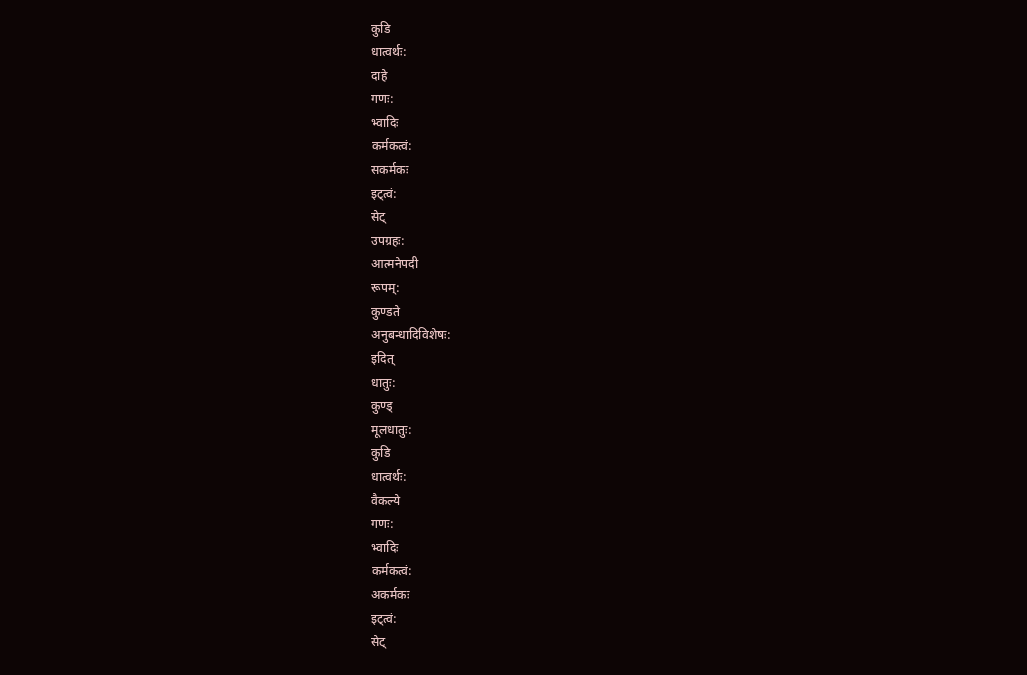कुडि
धात्वर्थः:
दाहे
गणः:
भ्वादिः
कर्मकत्वं:
सकर्मकः
इट्त्वं:
सेट्
उपग्रहः:
आत्मनेपदी
रूपम्:
कुण्डते
अनुबन्धादिविशेषः:
इदित्
धातुः:
कुण्ड्
मूलधातुः:
कुडि
धात्वर्थः:
वैकल्ये
गणः:
भ्वादिः
कर्मकत्वं:
अकर्मकः
इट्त्वं:
सेट्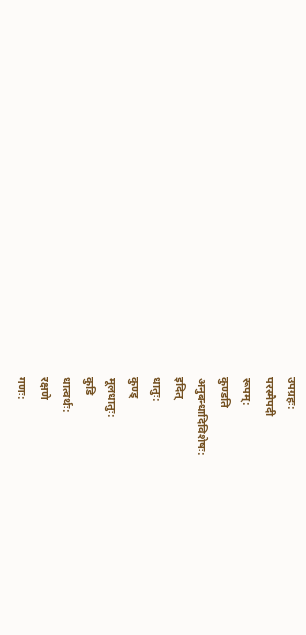उपग्रहः:
परस्मैपदी
रूपम्:
कुण्डति
अनुबन्धादिविशेषः:
इदित्
धातुः:
कुण्ड्
मूलधातुः:
कुडि
धात्वर्थः:
रक्षणे
गणः: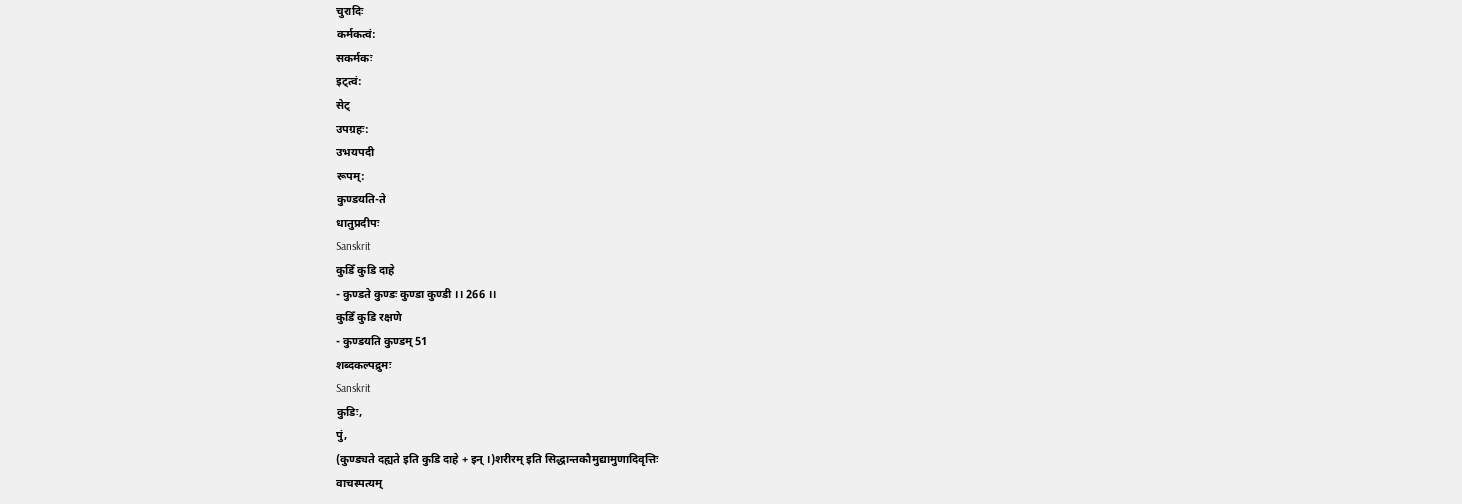चुरादिः
कर्मकत्वं:
सकर्मकः
इट्त्वं:
सेट्
उपग्रहः:
उभयपदी
रूपम्:
कुण्डयति-ते
धातुप्रदीपः
Sanskrit
कुडिँ कुडि दाहे
- कुण्डते कुण्डः कुण्डा कुण्डी ।। 266 ।।
कुडिँ कुडि रक्षणे
- कुण्डयति कुण्डम् 51
शब्दकल्पद्रुमः
Sanskrit
कुडिः,
पुं,
(कुण्ड्यते दह्यते इति कुडि दाहे + इन् ।)शरीरम् इति सिद्धान्तकौमुद्यामुणादिवृत्तिः
वाचस्पत्यम्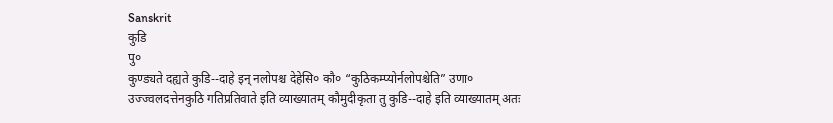Sanskrit
कुडि
पु०
कुण्ड्यते दह्यते कुडि--दाहे इन् नलोपश्च देहेसि० कौ० “कुठिकम्प्योर्नलोपश्चेति” उणा० उज्ज्वलदत्तेनकुठि गतिप्रतिवाते इति व्याख्यातम् कौमुदीकृता तु कुडि--दाहे इति व्याख्यातम् अतः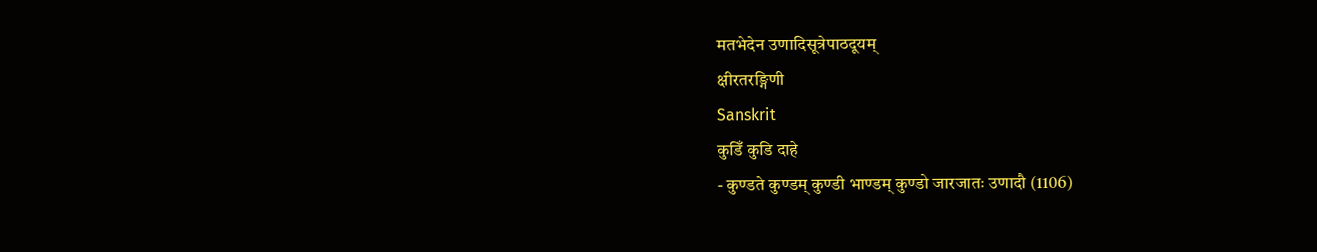मतभेदेन उणादिसूत्रेपाठदूयम्
क्षीरतरङ्गिणी
Sanskrit
कुडिँ कुडि दाहे
- कुण्डते कुण्डम् कुण्डी भाण्डम् कुण्डो जारजातः उणादौ (1106)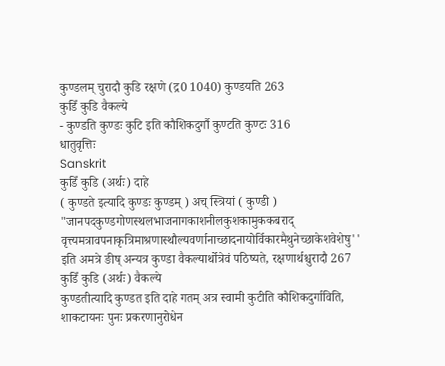कुण्डलम् चुरादौ कुडि रक्षणे (द्र0 1040) कुण्डयति 263
कुडिँ कुडि वैकल्ये
- कुण्डति कुण्डः कुटि इति कौशिकदुर्गौ कुण्टति कुण्टः 316
धातुवृत्तिः
Sanskrit
कुडिँ कुडि (अर्थः) दाहे
( कुण्डते इत्यादि कुण्डः कुण्डम् ) अच् स्त्रियां ( कुण्डी ) "जानपदकुण्डगोणस्थलभाजनागकाशनीलकुशकामुककबराद् वृत्त्यमत्रावपनाकृत्रिमाश्रणास्थौल्यवर्णानाच्छादनायोर्विकारमैथुनेच्छाकेशवेशेषु'' इति अमत्रे ङीष् अन्यत्र कुण्डा वैकल्यार्थोत्रेवं पठिष्यते, रक्षणार्थश्चुरादौ 267
कुडिँ कुडि (अर्थः) वैकल्ये
कुण्डतीत्यादि कुण्डत इति दाहे गतम् अत्र स्वामी कुटीति कौशिकदुर्गाविति, शाकटायनः पुनः प्रकरणानुरोधेन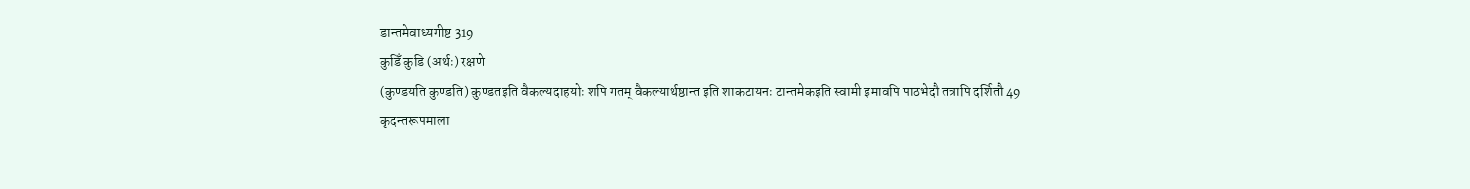डान्तमेवाध्यगीष्ट 319
कुडिँ कुडि (अर्थः) रक्षणे
(कुण्डयति कुण्डति) कुण्डतइति वैकल्यदाहयोः शपि गतम् वैकल्यार्थष्ठान्त इति शाकटायनः टान्तमेकइति स्वामी इमावपि पाठभेदौ तत्रापि दर्शितौ 49
कृदन्तरूपमाला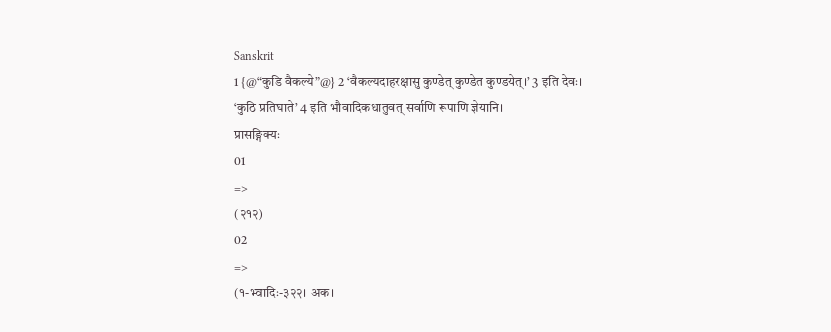Sanskrit
1 {@“कुडि वैकल्ये”@} 2 ‘वैकल्यदाहरक्षासु कुण्डेत् कुण्डेत कुण्डयेत्।’ 3 इति देवः।
‘कुठि प्रतिघाते’ 4 इति भौवादिकधातुवत् सर्वाणि रूपाणि ज्ञेयानि।
प्रासङ्गिक्यः
01
=>
(२१२)
02
=>
(१-भ्वादिः-३२२। अक।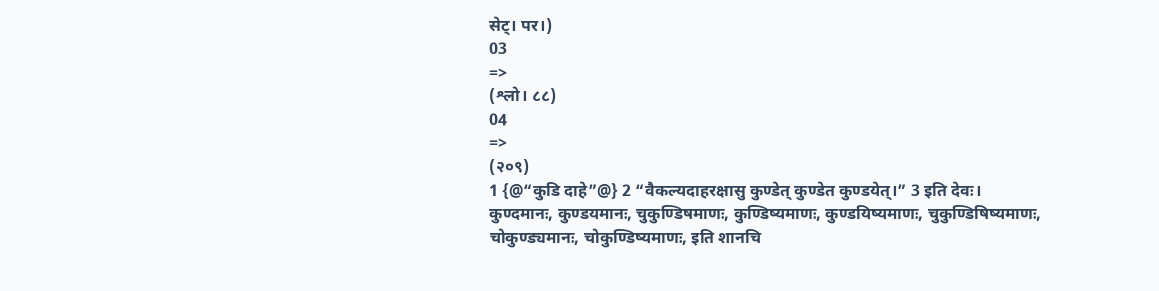सेट्। पर।)
03
=>
(श्लो। ८८)
04
=>
(२०९)
1 {@“कुडि दाहे”@} 2 “वैकल्यदाहरक्षासु कुण्डेत् कुण्डेत कुण्डयेत्।” 3 इति देवः।
कुण्दमानः, कुण्डयमानः, चुकुण्डिषमाणः, कुण्डिष्यमाणः, कुण्डयिष्यमाणः, चुकुण्डिषिष्यमाणः, चोकुण्ड्यमानः, चोकुण्डिष्यमाणः, इति शानचि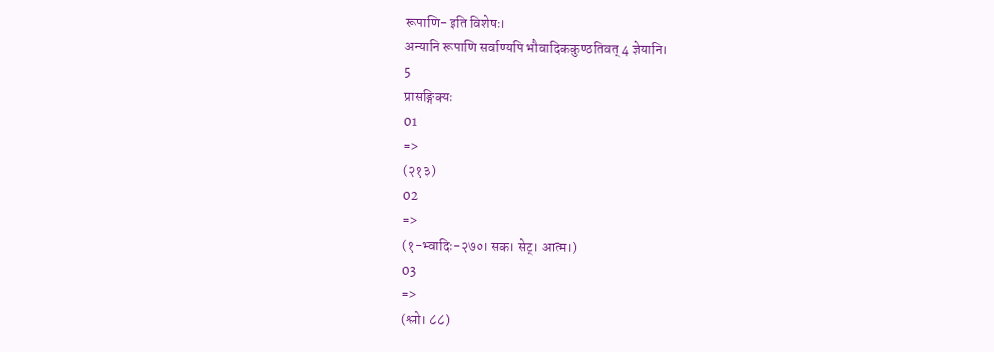रूपाणि- इति विशेषः।
अन्यानि रूपाणि सर्वाण्यपि भौवादिककुण्ठतिवत् 4 ज्ञेयानि।
5
प्रासङ्गिक्यः
01
=>
(२१३)
02
=>
(१-भ्वादिः-२७०। सक। सेट्। आत्म।)
03
=>
(श्लो। ८८)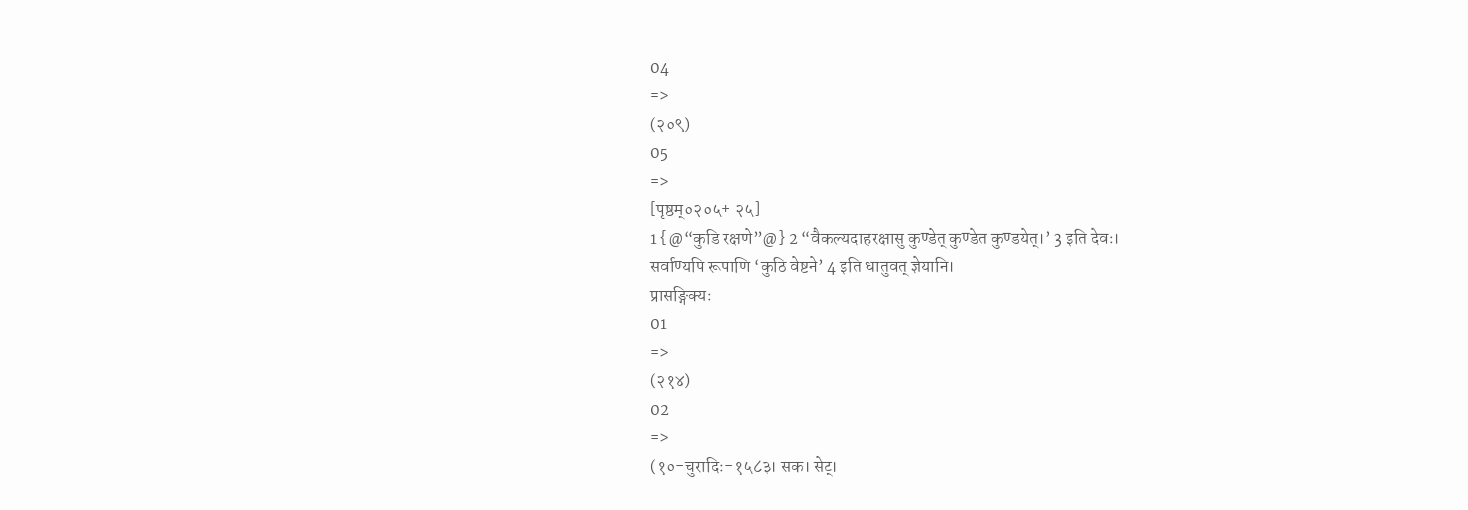04
=>
(२०९)
05
=>
[पृष्ठम्०२०५+ २५]
1 {@“कुडि रक्षणे”@} 2 “वैकल्यदाहरक्षासु कुण्डेत् कुण्डेत कुण्डयेत्।’ 3 इति देवः।
सर्वाण्यपि रूपाणि ‘कुठि वेष्टने’ 4 इति धातुवत् ज्ञेयानि।
प्रासङ्गिक्यः
01
=>
(२१४)
02
=>
(१०-चुरादिः-१५८३। सक। सेट्।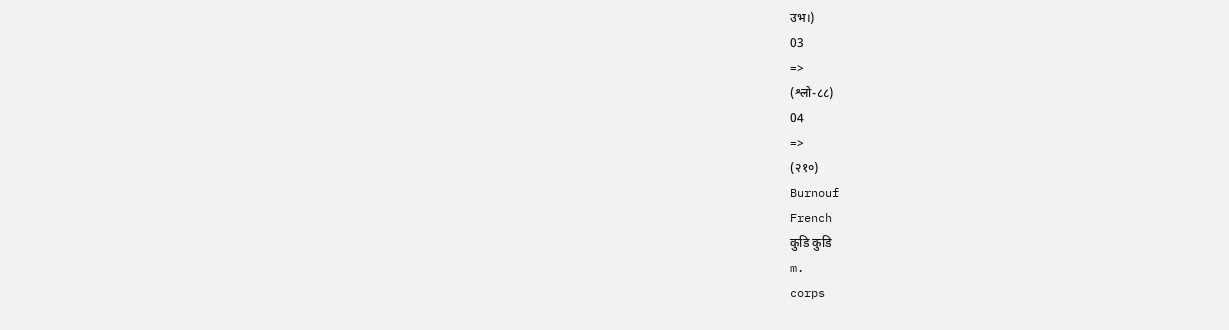उभ।)
03
=>
(श्लो-८८)
04
=>
(२१०)
Burnouf
French
कुडि कुडि
m.
corps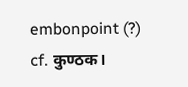embonpoint (?)
cf. कुण्ठक।